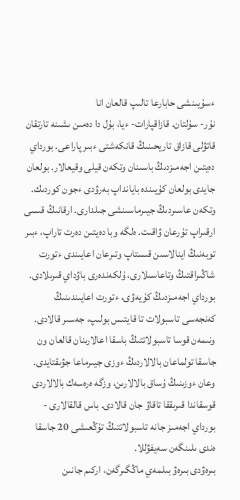ءسۇيىنشى حابارعا تالىپ قالعان انا
نۇر- سۇلتان. قازاقپارات- ءيا، بۇل دا دەمىن ىشىنە تارتقان قاتۋلى قازاق تاريحىنىڭ قانكەشتى ءبىر پاراعى. بورداي دەيتىن اجەمىزدىڭ باسىنان وتكەن قيلى وقيعالار. بولعان جايدى بولعان كۇيىندە بايانداپ بەرۋدى ءجون كوردىك.
وتكەن عاسىردىڭ جيىرماسىنشى جىلدارى. ارقانىڭ قىسى ارقىراپ تۇرعان ۋاقىت. ەلگە وبا دەيتىن دەرت تاراپ، ءبىر توبەنىڭ اينالاسىن قىستاپ وتىرعان اعايىندى ءتورت شاڭىراقتىڭ وتاعاسىلارى، ۇلكەندەرى باۋداي قىرىلادى.
بورداي اجەمىزدىڭ كۇيەۋى، ءتورت اعايىندىنىڭ كەنجەسى تاسبولات تا قايتىس بولىپ، جەسىر قالادى. ونىمەن قوسا تاسبولاتتىڭ باسقا اعالارىنان قالعان ون جاسقا تولماعان بالالاردىڭ ءوزى جيىرماعا جۋىقتايدى. وعان ءوزىنىڭ ۇساق بالالارىن، وزگە ەرەسەك بالالاردى قوسقاندا قىرىققا تاقاۋ جان قالادى. باس قالقالارى - بورداي اجەمىز جانە تاسبولاتتىڭ تۇڭعىشى 20 جاسقا ەندى ىلىنگەن سەيفۋللا.
بىرەۋدى بىرەۋ بىلمەي ماڭگىرگەن، اركىم جانىن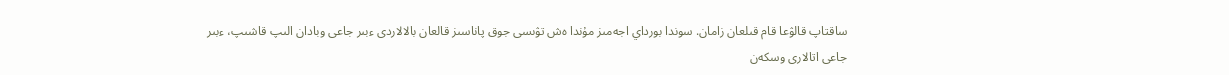ساقتاپ قالۋعا قام قىلعان زامان. سوندا بورداي اجەمىز مۇندا ەش تۋىسى جوق پاناسىز قالعان بالالاردى ءبىر جاعى وبادان الىپ قاشىپ، ءبىر جاعى اتالارى وسكەن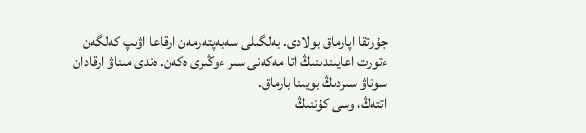جۇرتقا اپارماق بولادى. بەلگىلى سەبەپتەرمەن ارقاعا اۋىپ كەلگەن ءتورت اعايىندىنىڭ اتا مەكەنى سىر ءوڭىرى ەكەن. ەندى مىناۋ ارقادان سوناۋ سىردىڭ بويىنا بارماق.
اتتەڭ، وسى كۇننىڭ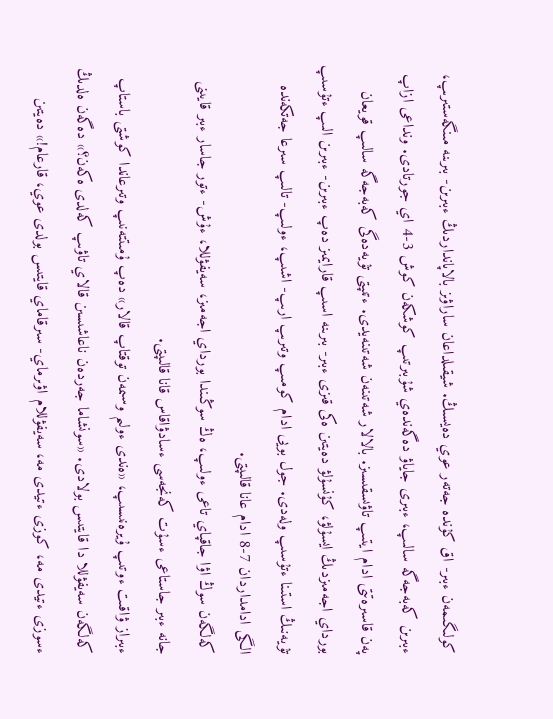كولىگىمەن ءبىر- اق كۇندە جەتەر عوي دەيسىڭ. شيقىلداعان ساراۋىز بالاپانداردىڭ ءبىرىن- بىرىنە مىنگەستىرىپ، ءبىرىن كەبەجەگە سالىپ، ءبىرى جاياۋ دەگەندەي شۇبىرتىپ كوشكەن كوش 3-4 اي جورتادى. ونداعى ازاپ پەن قاسىرەتتى ادام ايتىپ تاۋىسقىسىز. بالالار شەتىنەن شەتىنەيدى. ءتىپتى تۇيەدەگى كەبەجەگە سالىپ قويعان بورداي اجەمىزدىڭ ايسۇلۋ، كۇنسۇلۋ دەيتىن ەكى قىزى ءبىر- بىرىنە اسىپ قارايمىز دەپ ءبىرىن- ءبىرىن الىپ ءتۇسىپ تۇيەنىڭ استىنا ءتۇسىپ ولەدى. جول بويى ادام كومىپ وتىرىپ ارىپ- اشىپ، ءولىپ- تالىپ سىرعا جەتكەندە الگى ادامداردان 7-8 ادام عانا قالىپتى.
كەلگەن سوڭ اۋا جاقپاي تاعى ءولىپ، ەڭ سوڭىندا بورداي اجەمىز، سەيفۋللا، ءۇش- ءتور جاسار ءبىر قايىنى جانە ءبىر جاستاعى ءسۇت كەنجەسى ءسادۋاقاس قانا قالىپتى.
ءبىراز ۋاقىت ءوتىپ ۇيرەنىسىپ، «ەندى ءولىم وسىمەن توقتاپ قالار» دەپ ۇمىتتەنىپ وتىرعاندا كوشتى باستاپ كەلگەن سەيفۋللا دا قايتىس بولادى. «سونشاما جەردەن ناعاشىسىن قالاي تاۋىپ كەلدى ەكەن؟» دەگەن ەلدىڭ ءسوزى ءتيدى مە، كوزى ءتيدى مە، سەيفۋللام اۋىرماي- سىرقاماي قايتىس بولدى عوي، قارعام!» دەيتىن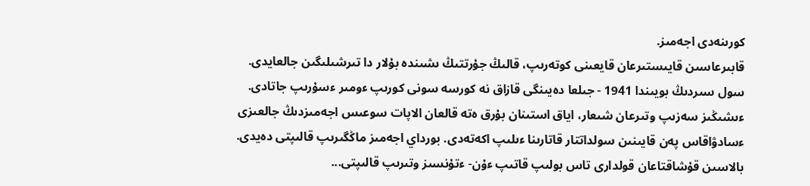كورىنەدى اجەمىز.
قابىرعاسىن قايىستىرعان قايعىنى كوتەرىپ، قالىڭ جۇرتتىڭ ىشىندە بۇلار دا تىرشىلىگىن جالعايدى. سول سىردىڭ بويىندا 1941 - جىلعا دەيىنگى قازاق نە كورسە سونى كورىپ ءومىر ءسۇرىپ جاتادى. ءىشىڭىز سەزىپ وتىرعان شىعار، اياق استىنان بۇرق ەتە قالعان الاپات سوعىس اجەمىزدىڭ جالعىزى ءسادۋاقاس پەن قايىنىن سولداتتار قاتارىنا ءىلىپ اكەتەدى. بورداي اجەمىز ماڭگىرىپ قالىپتى دەيدى. بالاسىن قۇشاقتاعان قولدارى تاس بولىپ قاتىپ ءۇن- ءتۇنسىز وتىرىپ قالىپتى...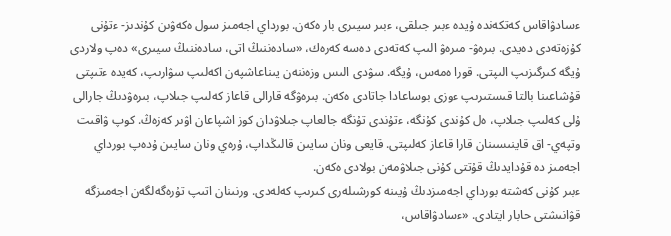ءسادۋاقاس كەتكەندە ۇيدە ءبىر جىلقى، ءبىر سيىرى بار ەكەن. بورداي اجەمىز سول ەكەۋىن كۇندىز- ءتۇنى كۇزەتەدى دەيدى. بىرەۋ- مىرەۋ الىپ كەتەدى دەسە كەرەك، «سادەننىڭ اتى، سادەننىڭ سيىرى» دەپ ولاردى ۇيگە كىرگىزىپ الىپتى. قورا ەمەس، ۇيگە. سۋدى الىس وزەننەن يىناعاشپەن اكەلىپ سۋارىپ، كەيدە ءتىپتى قۇشاعىنا بالتا قىستىرىپ ءوزى بوساعادا جاتادى ەكەن. بىرەۋگە قارالى قاعاز كەلىپ جىلاپ، بىرەۋدىڭ جارالى ۇلى كەلىپ جىلاپ، ەل كۇندى كۇنگە، ءتۇندى تۇنگە جالعاپ جىلاۋدان كوز اشپاعان اۋىر كەزەڭ. كوپ ۋاقىت وتپەي- اق قاينىسىنان قارا قاعاز كەلىپتى. قايعى ونان سايىن قالىڭداپ، ۇرەي ونان سايىن ۇدەپ بورداي اجەمىز دە قۇدايدىڭ قۇتتى كۇنى جىلاۋمەن بولادى ەكەن.
ءبىر كۇنى كەشتە بورداي اجەمىزدىڭ ۇيىنە كورشىلەرى كىرىپ كەلەدى. ورنىنان اتىپ تۇرەگەلگەن اجەمىزگە قۋانىشتى حابار ايتادى. «ءسادۋاقاس،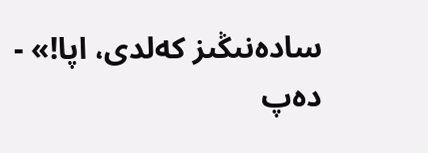سادەنىڭىز كەلدى، اپا!» - دەپ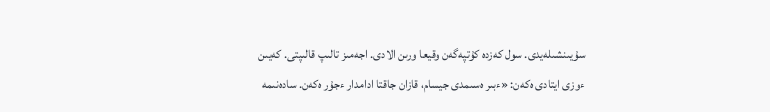سۇيىنشىلەيدى. سول كەزدە كۇتپەگەن وقيعا ورىن الادى. اجەمىز تالىپ قالىپتى. كەيىن ءوزى ايتادى ەكەن: «ءبىر ەسىمدى جيسام، قازان جاقتا ادامدار ءجۇر ەكەن. سادەنىمە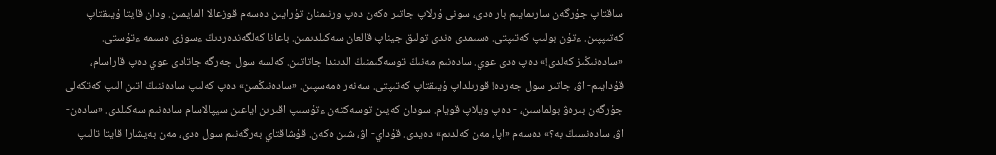ساقتاپ جۇرگەن سارىمايىم بار ەدى، سونى ۇرلاپ جاتىر ەكەن دەپ ورنىمنان تۇرايىن دەسەم قوزعالا المايمىن. ودان قايتا ۇيىقتاپ كەتىپپىن. ءتۇن بولىپ كەتىپتى. ەسىمدى ەندى تولىق جيناپ قالعان سەكىلدىمىن. باعانا كەلگەندەردىڭ ءسوزى ەسىمە ءتۇستى. «سادەنىڭىز كەلدى!» دەپ ەدى عوي. سادەنىم مەنىڭ توسەگىمنىڭ الدىندا جاتاتىن. كەلسە سول جەرگە جاتادى عوي دەپ قاراسام، قۇدايىم- اۋ، جاتىر سول جەردە! قورىلداپ ۇيىقتاپ كەتىپتى. سەنەر ەمەسپىن. «سادەنىڭمىن» دەپ كەلىپ سادەننىڭ اتىن الىپ كەتكەلى جۇرگەن بىرەۋ بولماسىن، - دەپ ويلاپ قويام. سودان كەيىن توسەكتەن ءتۇسىپ اقىرىن اياعىن سيپالاسام سادەنىم سەكىلدى. «سادەن- اۋ، سادەنسىڭ بە؟» دەسەم «اپا، مەن كەلدىم» دەيدى. قۇداي- اۋ، شىن ەكەن. قۇشاقتاي بەرگەنىم سول ەدى، مەن بەيشارا قايتا تالىپ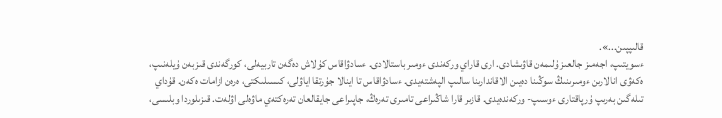قالىپپىن...».
ءسويتىپ، اجەمىز جالعىز ۇلىمەن قاۋىشادى. ارى قاراي وركەندى ءومىر باستالادى. ءسادۋاقاس كۇلاش دەگەن تاربيەلى، كورگەندى قىزبەن ۇيلەنىپ، ەكەۋى انالارىن ءومىرىنىڭ سوڭىنا دەيىن الاقاندارىنا سالىپ الپەشتەيدى. ءسادۋاقاس تا اينالا جۇرتقا اياۋلى، كىسىلىكتى، ەرەن ازامات ەكەن. قۇداي تىلەگىن بەرىپ ۇرپاقتارى ءوسىپ- وركەندەيدى. قازىر قارا شاڭىراعى تامىرى تەرەڭ، جاپىراعى جايقالعان تەرەكتەي ماۋەلى اۋلەت. قىزىلوردا وبلىسى،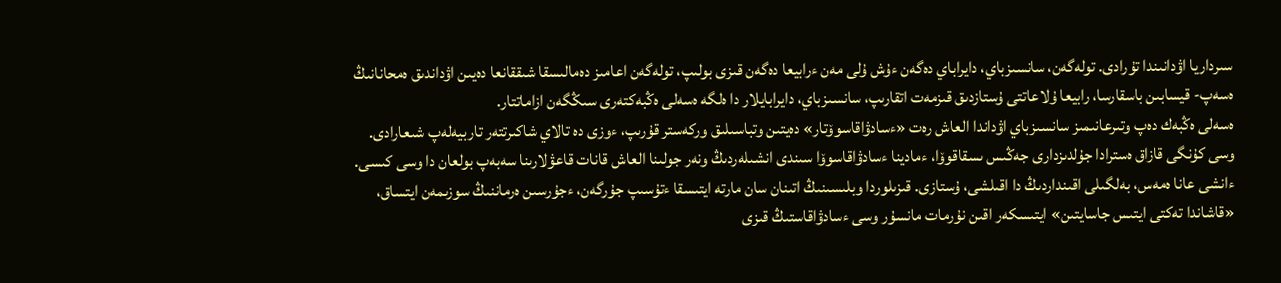سىرداريا اۋدانىندا تۇرادى. تولەگەن، سانسىزباي، دايراباي دەگەن ءۇش ۇلى مەن ءرابيعا دەگەن قىزى بولىپ، تولەگەن اعامىز دەمالىسقا شىققانعا دەيىن اۋداندىق ەمحانانىڭ ەسەپ- قيسابىن باسقارسا، رابيعا ۇلاعاتتى ۇستازدىق قىزمەت اتقارىپ، سانسىزباي، دايرابايلار دا ەلگە ەسەلى ەڭبەكتەرى سىڭگەن ازاماتتار.
ەسەلى ەڭبەك دەپ وتىرعانىمىز سانسىزباي اۋداندا العاش رەت «ءسادۋاقاسوۆتار» دەيتىن وتباسىلىق وركەستر قۇرىپ، ءوزى دە تالاي شاكىرتتەر تاربيەلەپ شىعارادى. وسى كۇنگى قازاق ەسترادا جۇلدىزدارى جەڭىس ىسقاقوۆا، ءمادينا ءسادۋاقاسوۆا سىندى انشىلەردىڭ ونەر جولىنا العاش قانات قاعۋلارىنا سەبەپ بولعان دا وسى كىسى. ءانشى عانا ەمەس، بەلگىلى اقىنداردىڭ دا اقىلشى، ۇستازى. قىزىلوردا وبلىسىنىڭ اتىنان سان مارتە ايتىسقا ءتۇسىپ جۇرگەن، ءجۇرسىن ەرماننىڭ سوزىمەن ايتساق، «قاشاندا تەكتى ايتىس جاسايتىن» ايتىسكەر اقىن نۇرمات مانسۇر وسى ءسادۋاقاستىڭ قىزى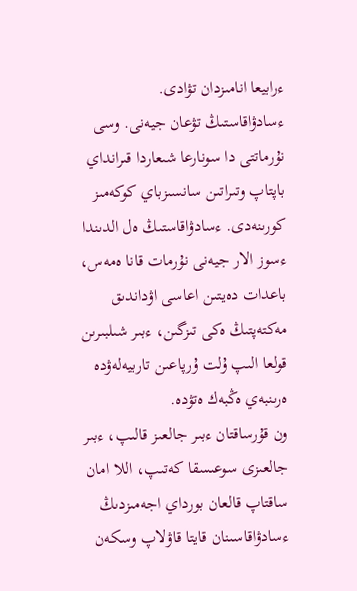ءرابيعا انامىزدان تۋادى. ءسادۋاقاستىڭ تۋعان جيەنى. وسى نۇرماتتى دا سونارعا شىعاردا قىرانداي باپتاپ وتىراتىن سانسىزباي كوكەمىز كورىنەدى. ءسادۋاقاستىڭ ەل الدىندا ءسوز الار جيەنى نۇرمات قانا ەمەس، باعدات دەيتىن اعاسى اۋداندىق مەكتەپتىڭ ەكى تىزگىن، ءبىر شىلبىرىن قولعا الىپ ۇلت ۇرپاعىن تاربيەلەۋدە ەرىنبەي ەڭبەك ەتۋدە.
ون قۇرساقتان ءبىر جالعىز قالىپ، ءبىر جالعىزى سوعىسقا كەتىپ، اللا امان ساقتاپ قالعان بورداي اجەمىزدىڭ ءسادۋاقاسىنان قايتا قاۋلاپ وسكەن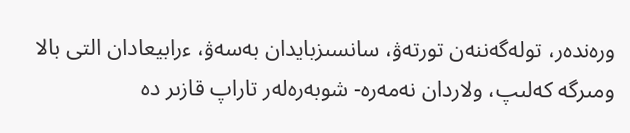ورەندەر، تولەگەننەن تورتەۋ، سانسىزبايدان بەسەۋ، ءرابيعادان التى بالا ومىرگە كەلىپ، ولاردان نەمەرە- شوبەرەلەر تاراپ قازىر دە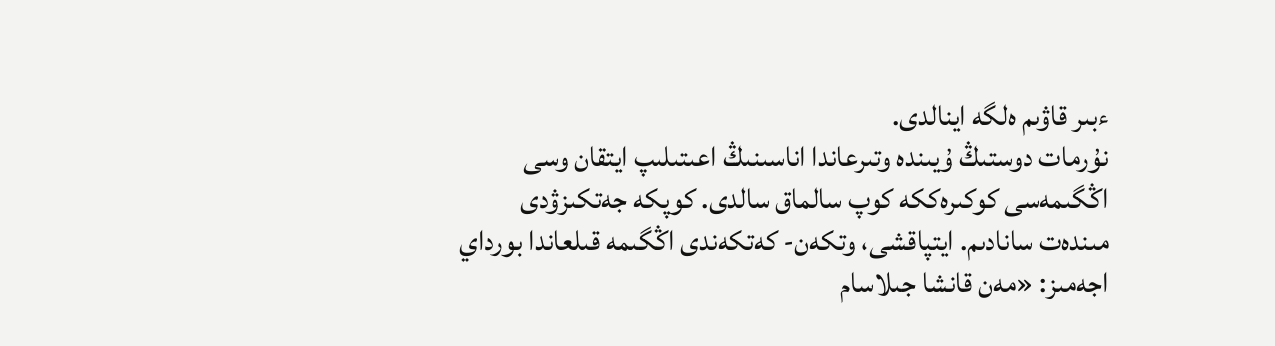ءبىر قاۋىم ەلگە اينالدى.
نۇرمات دوستىڭ ۇيىندە وتىرعاندا اناسىنىڭ اعىتىلىپ ايتقان وسى اڭگىمەسى كوكىرەككە كوپ سالماق سالدى. كوپكە جەتكىزۋدى مىندەت سانادىم. ايتپاقشى، وتكەن- كەتكەندى اڭگىمە قىلعاندا بورداي اجەمىز: «مەن قانشا جىلاسام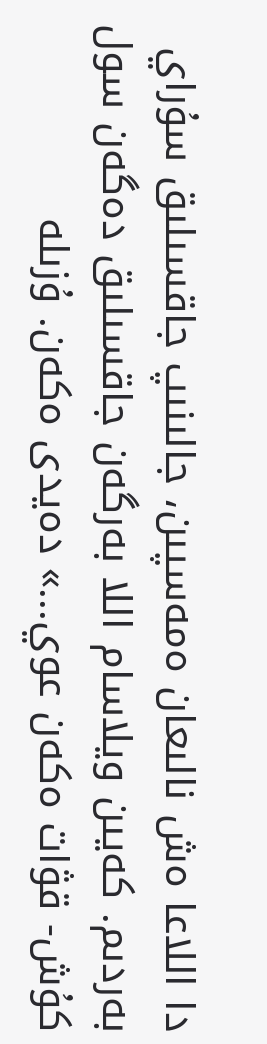دا اللاعا ەش نالىعان ەمەسپىن، جالىنىپ جاقسىلىق سۇراي بەردىم. كەيىن ويلاسام اللا بەرگەن جاقسىلىق دەگەن سول كۇش- قۋات ەكەن عوي...» دەيدى ەكەن. ۇزىلە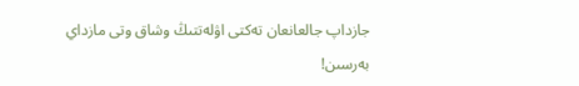جازداپ جالعانعان تەكتى اۋلەتتىڭ وشاق وتى مازداي بەرسىن!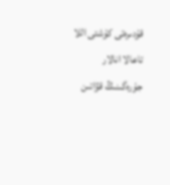قۇدىرەتى كۇشتى اللا تاعالا انالار جۇرەگىنىڭ قۋاتىن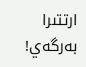ارتتىرا بەرگەي!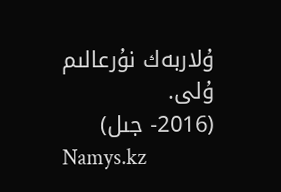ۇلاربەك نۇرعالىم ۇلى.
(2016- جىل)
Namys.kz